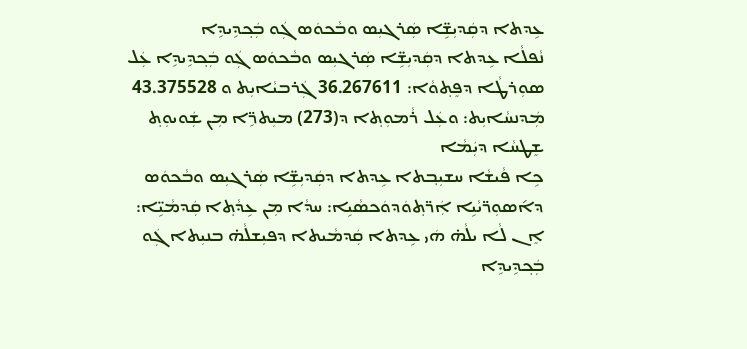ܥܹܕܬܐ ܕܩܲܕܝܼܫܹ̈ܐ ܣܲܪܓܝܼܣ ܘܒܵܟܘܿܣ ܓܲܘ ܒܲܟ݂ܕܹܝܕܹܐ
ܢܵܦܠܵܐ ܥܹܕܬܐ ܕܩܲܕܝܼܫܹ̈ܐ ܣܲܪܓܝܼܣ ܘܒܵܟܘܿܣ ܓܲܘ ܒܲܟ݂ܕܹܝܕܹܐ ܥܲܠ ܣܘܼܪܛܵܐ ܕܦܸܬ݂ܘܵܐ: 36.267611 ܓܲܪܒܝܵܐܝܼܬ ܘ 43.375528 ܡܲܕܢܚܵܐܝܼܬ: ܘܥܲܠ ܪܵܡܘܼܬ݂ܐ ܕ(273) ܡܝܼܬܪܹ̈ܐ ܡܼܢ ܫܲܘܝܘܼܬ݂ ܫܸܛܚܵܐ ܕܝܲܡܵܐ
ܟܹܐ ܦܵܝܫܵܐ ܚܫܝܼܒ݂ܬܐ ܥܹܕܬܐ ܕܩܲܕܝܼܫܹ̈ܐ ܣܲܪܓܝܼܣ ܘܒܵܟܘܿܣ ܕܐ݇ܣܘܼܪ̈ܝܵܝܹܐ ܐܲܪ̈ܬ݂ܘܿܕܘܿܟܣܵܝܹܐ: ܚܕܵܐ ܡܼܢ ܥܹܕܵܬ݂ܐ ܩܲܕܡܵܝܹ̈ܐ: ܐܸܢ ܠܵܐ ܝܠܵܗ̇ ܗܿܝ ܥܹܕܬܐ ܩܲܕܡܵܝܬܐ ܕܦܝܼܫܠܵܗ̇ ܒܢܝܼܬܐ ܓܲܘ ܒܲܟ݂ܕܹܝܕܹܐ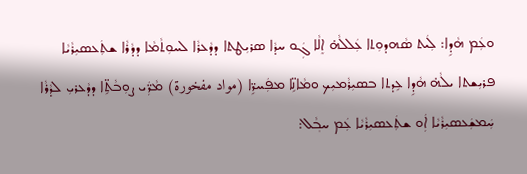ܘܥܲܡ ܗܵܕܹܐ: ܠܲܝܬ ܣܵܗܕܘܼܬܐ ܥܲܠܠܵܗ̇ ܐܸܠܵܐ ܓܲܘ ܚܕܵܐ ܣܪܝܼܛܬܐ ܕܕܵܥܪܵܐ ܠܚܘܼܬܵܡܵܐ ܕܕܵܪܵܐ ܫܬܲܥܣܝܼܪܵܝܵܐ
ܦܪܝܼܫܬܐ ܝܠܵܗ̇ ܗܵܕܹܐ ܥܹܕܬܐ ܒܣܝܼܪܵܡܝܼܟ ܘܡܵܐܢܹ̈ܐ ܡܦܲܚܪܹ̈ܐ (مواد مفخورة) ܡܵܪ̈ܲܝ ܨܘܼܒܵܬܹ̈ܐ ܕܕܵܥܪܝܼ ܠܕܵܪܵܐ ܚܲܡܫܲܥܣܝܼܪܵܝܵܐ ܐܲܘ ܫܬܲܥܣܝܼܪܵܝܵܐ ܥܲܡ ܚܒ݂ܵܠ: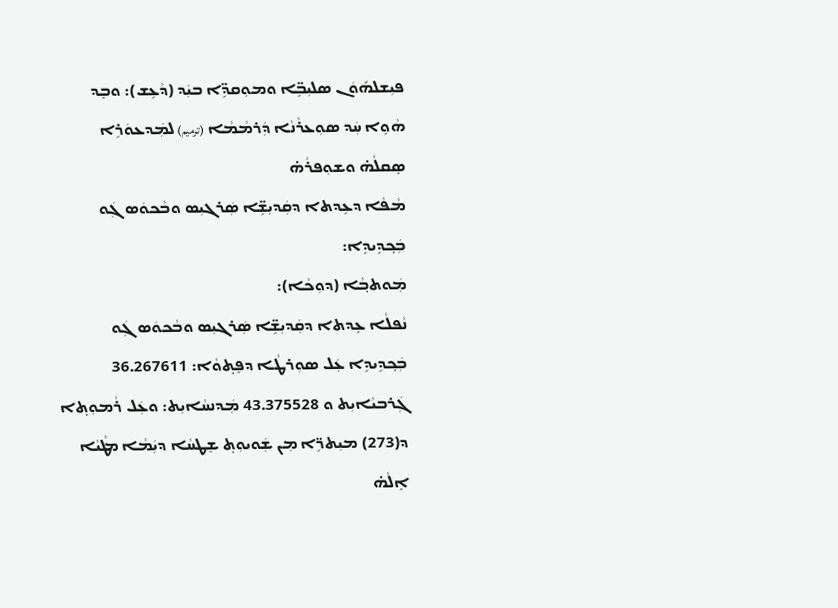ܦܝܼܫܠܗ݇ܘܿܢ ܣܠܝܼܒܹ̈ܐ ܘܡܘܼܩܕܹ̈ܐ ܒܝܲܕ (ܕܵܥܹܫ): ܘܒܸܕ ܗܵܘܹܐ ܚܲܕ ܣܘܼܥܪܵܢܵܐ ܕܲܪܡܵܡܵܐ (ترميم) ܠܡܲܕܥܘܿܪܹܐ ܣܸܩܠܵܗ̇ ܘܫܘܼܦܪܵܗ̇
ܡܵܦܵܐ ܕܥܹܕܬܐ ܕܩܲܕܝܼܫܹ̈ܐ ܣܲܪܓܝܼܣ ܘܒܵܟܘܿܣ ܓܲܘ ܒܲܟ݂ܕܹܝܕܹܐ:
ܡܲܘܬܒ݂ܵܐ (ܕܘܼܟܵܐ):
ܢܵܦܠܵܐ ܥܹܕܬܐ ܕܩܲܕܝܼܫܹ̈ܐ ܣܲܪܓܝܼܣ ܘܒܵܟܘܿܣ ܓܲܘ ܒܲܟ݂ܕܹܝܕܹܐ ܥܲܠ ܣܘܼܪܛܵܐ ܕܦܸܬ݂ܘܵܐ: 36.267611 ܓܲܪܒܝܵܐܝܼܬ ܘ 43.375528 ܡܲܕܢܚܵܐܝܼܬ: ܘܥܲܠ ܪܵܡܘܼܬ݂ܐ ܕ(273) ܡܝܼܬܪܹ̈ܐ ܡܼܢ ܫܲܘܝܘܼܬ݂ ܫܸܛܚܵܐ ܕܝܲܡܵܐ ܡܛܵܝܵܐ ܐܸܠܵܗ̇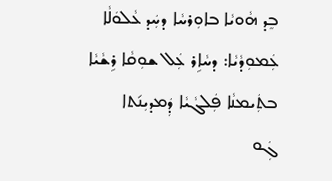ܒܸܕ ܗܵܘܝܵܐ ܒܐܘܼܪܚܵܐ ܕܚܲܕ ܥܵܠܘܿܠܵܐ ܥܲܡܘܼܕܵܝܵܐ: ܕܚܵܐܹܪ ܥܲܠ ܫܘܼܩܵܐ ܪܹܫܵܝܵܐ ܒܬܲܝܡܢܵܐ ܦܲܠܓܵܝܵܐ ܕܲܡܕܝܼܢ݇ܬܐ
ܓܲܘ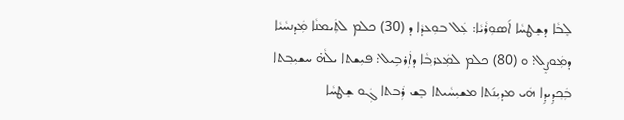ܠܸܒܵܐ ܕܫܸܛܚܵܐ ܐ݇ܣܘܼܪܵܝܵܐ: ܥܲܠ ܒܘܼܥܕܵܐ ܕ (30) ܟܠܡ ܠܬܲܝܡܢܵܐ ܡܲܕܢܚܵܝܵܐ ܕܡܲܘܨܸܠ: ܘ (80) ܟܠܡ ܠܡܲܥܪܒ݂ܵܐ ܕܐܲܪܒܹܝܠ: ܦܝܼܫܬܐ ܝܠܵܗ̇ ܚܫܝܼܒ݂ܬܐ ܒܲܟ݂ܕܹܝܕܹܐ ܗܿܝ ܡܕܝܼܢ݇ܬܐ ܡܫܝܼܚܵܝܬܐ ܒܸܫ ܪܲܒܬܐ ܓܲܘ ܫܸܛܚܵܐ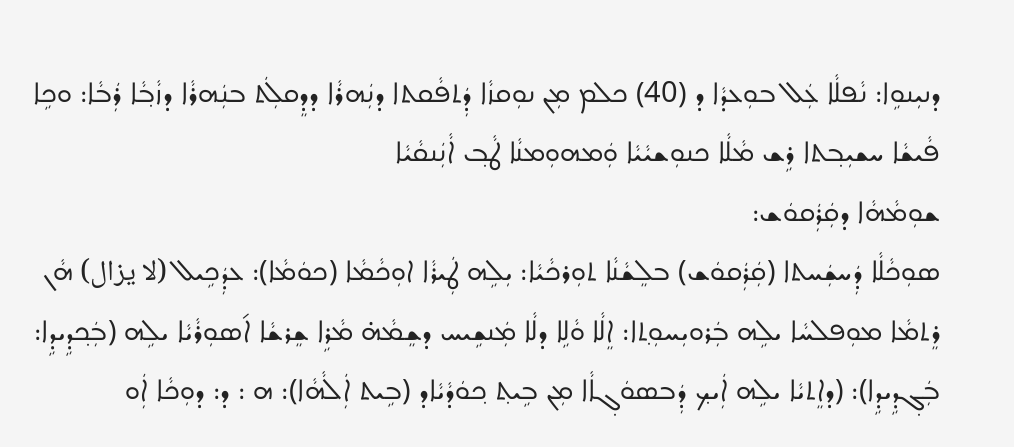ܕܢܝܼܢܘܹܐ: ܢܵܦܠܵܐ ܥܲܠ ܒܘܼܥܕܵܐ ܕ (40) ܟܠܡ ܡܼܢ ܢܘܼܩܙܵܐ ܕܲܬܦܵܩܬܐ ܕܢܲܗܪܵܐ ܕܕܸܩܠܲܬ ܒܢܲܗܪܵܐ ܕܙܵܒ݂ܵܐ ܪܲܒܵܐ: ܘܟܹܐ ܦܵܝܫܵܐ ܚܫܝܼܒ݂ܬܐ ܪܹܫ ܡܵܠܵܐ ܟܢܘܼܫܝܵܝܵܐ ܘܲܡܗܘܼܡܢܵܐ ܛܵܒ݂ ܐܵܢܲܢܩܵܝܵܐ
ܫܘܼܡܵܗܵܐ ܕܩܲܪܲܩܘܿܫ:
ܣܘܼܟܵܠܵܐ ܕܲܚܫܲܚܬܐ (ܩܲܪܲܩܘܿܫ) ܒܠܸܫܵܢܵܐ ܬܘܼܪܟܵܝܵܐ: ܝܼܠܹܗ ܛܲܝܪܵܐ ܐܘܼܟܵܡܵܐ (ܟܘܿܡܵܐ): ܥܕܲܟܹܝܠ (لا يزال) ܗܵܢ ܪܸܬܡܵܐ ܡܘܼܦܠܚܵܐ ܝܠܹܗ ܒܲܪܘܝܼܚܘܼܬ݂ܐ: ܐܸܠܵܐ ܘܵܠܹܐ ܕܠܵܐ ܡܲܢܫܹܝܚ ܕܫܸܡܵܗ̇ ܡܵܪܹܐ ܫܸܪܫܵܐ ܐ݇ܣܘܼܪܵܝܵܐ ܝܠܹܗ (ܒܲܟ݂ܕܹܝܕܹܐ: ܒܲܓ݂ܕܹܝܕܹܐ): (ܕܐܸܬܝܵܐ ܝܠܹܗ ܐܲܝܟ݂ ܕܲܒܣܘܿܓ݂ܐܵܐ ܡܼܢ ܒܹܝܬ݂ ܟ݂ܘܿܕܵܝܵܐܕ (ܒܹܝܬ ܐܲܠܵܗܵܐ): ܗ : ܕ: ܕܘܼܟܵܐ ܐܲܘ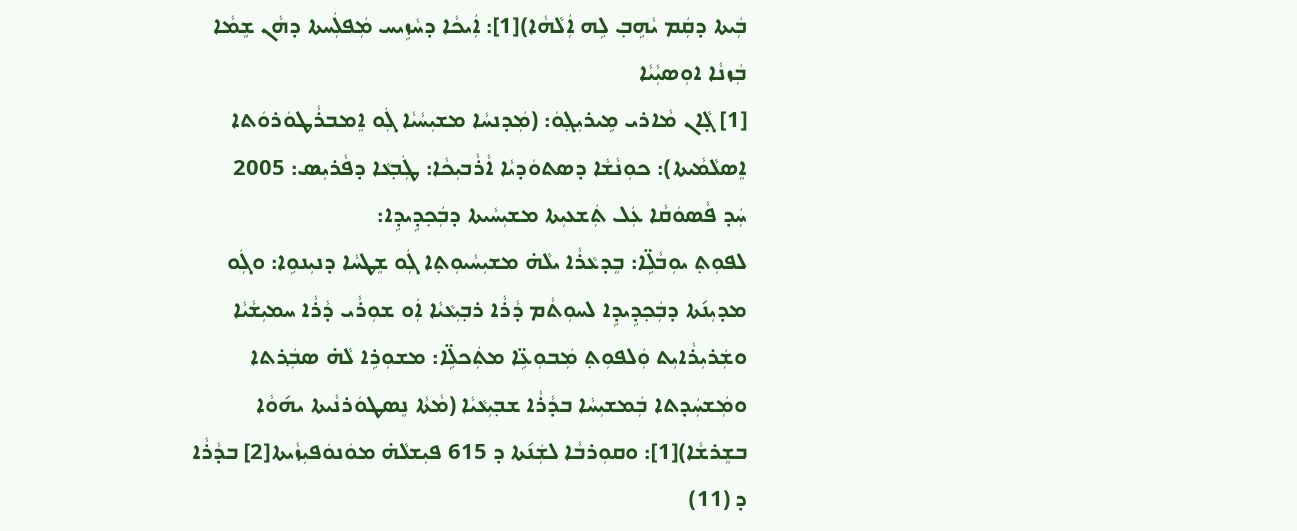ܒܲܝܬܐ ܕܩܲܡ ܝܵܗܹܒ݂ ܠܹܗ ܐܲܠܵܗܵܐ)[1]: ܐܲܝܟܵܐ ܕܚܵܙܹܝܚ ܡܲܦܠܲܚܬܐ ܕܗܵܢ ܫܸܡܵܐ ܒܲܙܢܵܐ ܐܘܼܣܝܼܵܝܵܐ
[1] ܓ̣ܵܐܢ ܡܵܐܪܝ ܡܹܝܪܝܼܓ݂ܘܿ: (ܡܲܕܢܚܵܐ ܡܫܝܼܚܵܝܵܐ ܓܲܘ ܐܸܡܒܪܵܛܘܿܪܘܿܬܐ ܐܸܣܠܵܡܵܝܬܐ): ܟܘܼܢܵܫܵܐ ܕܣܬܘܿܕܝܵܐ ܐܵܪܵܒܝܼܟܵܐ: ܛܲܒ݂ܥܵܐ ܕܦܵܪܝܼܣ: 2005
ܚܲܕ ܦܵܣܘܿܩܵܐ ܥܲܠ ܬܲܫܥܝܼܬܐ ܡܫܝܼܚܵܝܬܐ ܕܒܲܟ݂ܕܹܝܕܹܐ:
ܠܦܘܼܬ݂ ܝܘܼܒܵܠܹ̈ܐ: ܒܸܕܥܵܪܵܐ ܝܠܵܗ̇ ܡܫܝܼܚܵܝܘܼܬ݂ܐ ܓܲܘ ܫܸܛܚܵܐ ܕܢܝܼܢܘܹܐ: ܘܓܲܘ ܡܕܝܼܢ݇ܬܐ ܕܒܲܟ݂ܕܹܝܕܹܐ ܠܚܘܼܬܵܡ ܕܵܪܵܐ ܪܒ݂ܝܼܥܵܝܵܐ ܐܲܘ ܫܘܼܪܵܝ ܕܵܪܵܐ ܚܡܝܼܫܵܝܵܐ ܘܫܲܪܝܼܪܵܐܝܼܬ ܘܲܠܦܘܼܬ݂ ܡܲܒܘܼܥܹ̈ܐ ܡܬܲܟܠܹ̈ܐ: ܡܫܘܼܪܹܐ ܠܵܗ̇ ܣܒ݂ܲܪܬܐ ܘܡܲܫܚܲܕܬܐ ܒܲܡܫܝܼܚܵܐ ܒܕܵܪܵܐ ܫܒ݂ܝܼܥܵܝܵܐ (ܡܵܬܵܐ ܢܸܣܛܘܿܪܢܵܝܬܐ ܝܗ݇ܘܵܐ ܒܫܸܪܫܵܐ)[1]: ܘܩܘܼܪܒܵܐ ܠܫܲܢ݇ܬܐ ܕ 615 ܦܝܼܫܠܵܗ̇ ܡܘܿܢܘܿܦܝܼܙܵܝܬܐ[2] ܒܕܵܪܵܐ ܕ (11)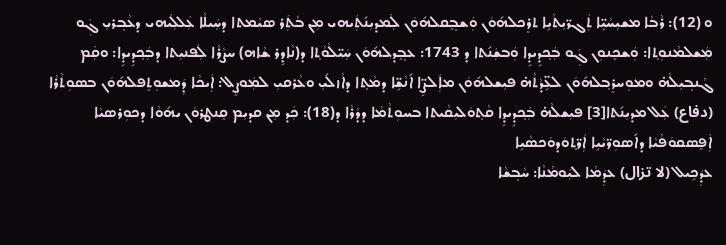ܘ (12): ܪܵܒܵܐ ܡܫܝܼܚܵܝܹ̈ܐ ܬܲܓܪ̈ܝܼܬܵܝܹܐ ܬܪܸܟܠܗ݇ܘܿܢ ܘܲܫܒ݂ܸܩܠܗ݇ܘܿܢ ܠܲܡܕܝܼܢ݇ܬܲܝܗܝ ܡܼܢ ܒܵܬܲܪ ܣܝܵܡܬܐ ܕܚܲܝܠܵܐ ܥܲܠܠܲܝܗܝ ܕܥܵܒ݂ܪܝܼ ܓܲܘ ܡܲܫܠܡܵܢܘܼܬ݂ܐ: ܘܲܫܟܸܢܘܼܢ ܓܲܘ ܒܲܟ݂ܕܹܝܕܹܐ ܘܲܒܫܲܢ݇ܬܐ ܕ 1743: ܥܒ݂ܸܕܠܗ݇ܘܿܢ ܚܲܝ̈ܠܵܘܵܬ݂ܐ ܕ(ܢܵܐܕܹܪ ܫܵܐܗ) ܚܨܵܪܵܐ ܠܲܦܢܝܼܬܐ ܕܒܲܟ݂ܕܹܝܕܹܐ: ܘܩܲܡ ܓܵܢܒ݂ܝܼܠܵܗ̇ ܘܡܘܼܚܪܸܒ݂ܠܗ݇ܘܿܢ ܠܥܹ̈ܕܵܬܵܗ̇ ܦܝܼܫܠܗ݇ܘܿܢ ܡܐܲܠܨܹ̈ܐ ܐ݇ܢܵܫܹ̈ܐ ܕܡܵܬ݂ܐ ܕܐܵܙܠ݇ܝܼ ܘܥܵܪܩܝܼ ܠܡܲܘܨܸܠ: ܐܲܝܟܵܐ ܕܲܡܫܘܼܬܸܦܠܗ݇ܘܿܢ ܒܣܘܼܬܵܪܵܐ (دفاع) ܥܲܠ ܡܕܝܼܢ݇ܬܐ[3] ܦܝܼܫܠܵܗ̇ ܒܲܟ݂ܕܹܝܕܹܐ ܩܵܬ݂ܘܿܠܝܼܩܵܝܬܐ ܒܚܘܼܬܵܡܵܐ ܕܕܵܪܵܐ ܕ(18): ܟܲܕ ܡܼܢ ܩܕܝܼܡ ܩܸܢܛܪܘܿܢ ܝܗ݇ܘܵܐ ܕܟܘܼܪܣܝܵܐ ܐܲܦܸܣܩܘܿܦܵܝܵܐ ܕܐ݇ܣܘܼܪ̈ܝܵܝܹܐ ܐܲܪ̈ܬ݂ܘܿܕܘܿܟܣܵܝܹܐ
ܥܕܲܟܹܝܠ (لا تزال) ܥܕܲܡܵܐ ܠܝܲܘܡܵܢܵܐ: ܚܵܒ݂ܫܵܐ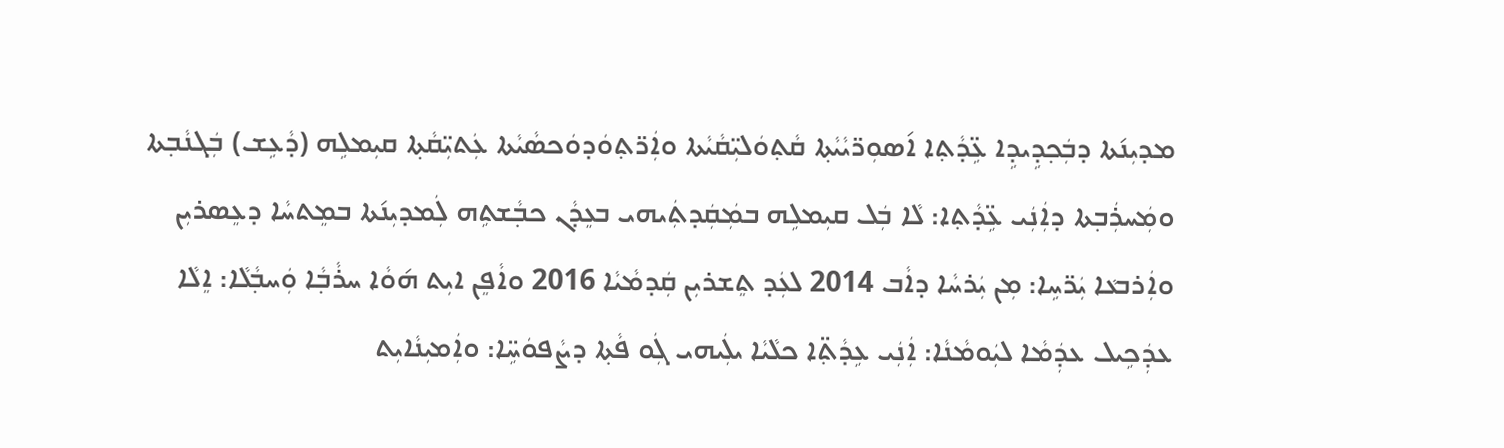ܡܕܝܼܢ݇ܬܐ ܕܒܲܟ݂ܕܹܝܕܹܐ ܥܹ̈ܕܵܬ݂ܐ ܐ݇ܣܘܼܪ̈ܝܵܝܵܬ݂ܐ ܩܵܬ݂ܘܿܠܝܼ̈ܩܵܝܵܬܐ ܘܐܲܪ̈ܬ݂ܘܿܕܘܿܟܣܵܝܵܬܐ ܥܲܬܝܼ̈ܩܵܬ݂ܐ ܩܝܼܡܠܹܗ (ܕܵܥܹܫ) ܒܲܓܢܵܒ݂ܬܐ ܘܡܲܚܪܲܒ݂ܬܐ ܕܐܲܢܲܝ ܥܹ̈ܕܵܬ݂ܐ: ܠܵܐ ܒܲܠ ܩܝܼܡܠܹܗ ܒܡܲܩܲܕܬܲܝܗܝ ܒܥܸܕܵܢ ܟܒ݂ܵܫܬܹܗ ܠܲܡܕܝܼܢ݇ܬܐ ܒܡܸܬܚܵܐ ܕܥܸܣܪܝܼܢ ܘܐܲܪܒܥܵܐ ܝܲܪ̈ܚܹܐ: ܡܼܢ ܝܲܪܚܵܐ ܕܐܵܒ 2014 ܠܥܲܕ ܬܸܫܪܝܼܢ ܩܲܕܡܵܝܵܐ 2016 ܘܐܵܦܸܢ ܐܝܼܬ ܗ݇ܘܵܐ ܚܪܵܒ݂ܵܐ ܘܲܚܒ݂ܵܠܵܐ: ܐܸܠܵܐ ܥܕܲܟܹܝܠ ܥܕܲܡܵܐ ܠܝܲܘܡܵܢܵܐ: ܐܲܢܲܝ ܥܹܕܵܬ݂̈ܐ ܟܠܵܝܵܐ ܝܠܲܝܗܝ ܓܲܘ ܦܵܬ݂ܐ ܕܨܵܦܘܿܚܹ̈ܐ: ܘܐܲܡܝܼܢܵܐܝܼܬ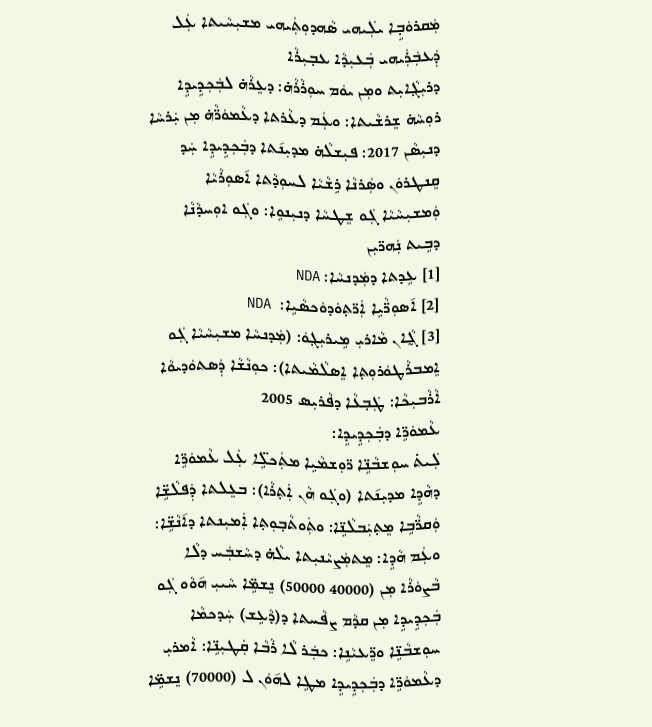ܡܲܩܪܘܿܒ݂ܹܐ ܝܠܲܝܗܝ ܣܵܗܕܘܼܬܲܝܗܝ ܡܫܝܼܚܵܝܬܐ ܥܲܠ ܕܲܥܒܲܪܲܝܗܝ ܒܲܥܝܼܕܵܐ ܥܒ݂ܝܼܪܵܐ
ܕܪܝܼܓ݂ܵܐܝܼܬ ܘܡܼܢ ܝܘܿܡ ܚܘܼܪܵܪܵܗ̇: ܕܥܸܪܵܗ̇ ܠܒܲܟ݂ܕܹܝܕܹܐ ܪܘܼܚܵܗ̇ ܫܸܪܫܵܝܬܐ: ܘܥܲܡ ܕܥܵܪܬܐ ܕܥܵܡܘܿܪ̈ܵܗ̇ ܡܼܢ ܝܲܪܚܵܐ ܕܢܝܼܣܵܢ 2017: ܦܝܼܫܠܵܗ̇ ܡܕܝܼܢ݇ܬܐ ܕܒܲܟ݂ܕܹܝܕܹܐ ܚܲܕ ܩܸܢܛܪܘܿܢ ܘܣܲܪܢܵܐ ܪܹܫܵܝܵܐ ܠܚܘܼܕܵܬܐ ܐ݇ܣܘܼܪܵܝܵܐ ܘܲܡܫܝܼܚܵܝܵܐ ܓܲܘ ܫܸܛܚܵܐ ܕܢܝܼܢܘܹܐ: ܘܓܲܘ ܐܘܼܚܕܵܢܵܐ ܕܒܹܝܬ ܢܲܗܪ̈ܝܼܢ
[1] ܥܹܕܬܐ ܕܡܲܕܢܚܵܐ: NDA
[2] ܐ݇ܣܘܼܪ̈ܵܝܹܐ ܐܲܪ̈ܬ݂ܘܿܕܘܿܟܣܵܝܹܐ:  NDA
[3] ܓ̰ܵܐܢ ܡܵܐܪܝܼ ܡܹܝܪܝܼܓ݂ܘܿ: (ܡܲܕܢܚܵܐ ܡܫܝܼܚܵܝܵܐ ܓܲܘ ܐܸܡܒܪܵܛܘܿܪܘܼܬ݂ܐ ܐܸܣܠܵܡܵܝܬܐ): ܟܘܼܢܵܫܵܐ ܕܲܣܬܘܿܕܝܘܵܐ ܐܵܪܵܒܝܼܟܵܐ: ܛܲܒ݂ܥܵܐ ܕܦܵܪܝܼܣ 2005
ܥܵܡܘܿܪܹ̈ܐ ܕܒܲܟ݂ܕܹܝܕܹܐ:
ܠܲܝܬ̇ ܚܘܼܫܒܵܢܹ̈ܐ ܪ̈ܘܼܫܡܵܝܹܐ ܡܬܲܟܠܹ̈ܐ ܥܲܠ ܥܵܡܘܿܪܹ̈ܐ ܕܗܵܕܹܐ ܡܕܝܼܢ݇ܬܐ (ܘܓܲܘ ܗܵܢ ܐܲܬ݂ܪܵܐ): ܒܥܸܠܬܐ ܕܲܦܠܵܫܹ̈ܐ ܘܲܩܪ̈ܵܒܹܐ ܡܸܬ݂ܝܲܒܠܵܢܹ̈ܐ: ܘܬܲܘܬܵܒ݂ܘܼܬ݂ܐ ܐܲܡܝܼܢܬܐ ܕܐ݇ܢܵܫܹ̈ܐ: ܘܥܲܡ ܗܵܕܹܐ: ܡܸܬܡܲܨܝܵܢܝܼܬܐ ܝܠܵܗ̇ ܕܚܵܫܒܲܚ ܕܠܵܐ ܒܵܨܘܿܪܵܐ ܡܼܢ (40000 50000) ܢܸܫܡܹ̈ܐ ܚܵܝܝܼ ܗ݇ܘܵܘ ܓܲܘ ܒܲܟ݂ܕܹܝܕܹܐ ܡܼܢ ܩܕܵܡ ܨܦܵܚܬܐ ܕ(ܕܵܥܹܫ) ܚܲܕܟܡܵܐ ܚܘܼܫܒܵܢܹ̈ܐ ܘܪܸ̈ܥܝܵܢܹܐ: ܟܒܲܪ ܠܵܐ ܪܵܒܵܐ ܩܲܛܝܼܢܹ̈ܐ: ܐܵܡܪܝܼ ܕܥܵܡܘܿܪܹ̈ܐ ܕܒܲܟ݂ܕܹܝܕܹܐ ܡܛܹܐ ܠܗ݇ܘܿܢ ܠ (70000) ܢܸܫܡܹ̈ܐ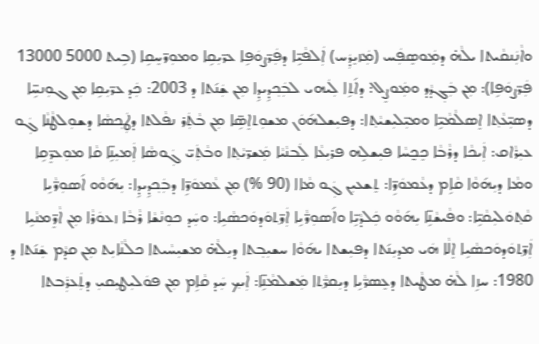ܘܐܵܢܲܢܩܵܝܬܐ ܝܠܵܗ̇ ܕܡܲܘܣܸܦܲܚ (ܡܲܙܝܸܕܲܚ) ܐܲܠܦܵܝܹ̈ܐ ܕܦܲܪ̈ܨܘܿܦܹܐ ܥܪ̈ܝܼܩܹܐ ܘܡܘܼܪ̈ܚܸܩܹܐ (ܒܹܝܬ 5000 13000 ܦܲܪ̈ܨܘܿܦܹܐ): ܡܼܢ ܒܲܓ݂ܕܵܕ ܘܡܲܘܨܸܠ: ܕܐ݇ܬܹܐ ܠܲܝܗܝ ܠܒܲܟ݂ܕܹܝܕܹܐ ܡܼܢ ܫܲܢ݇ܬܐ ܕ 2003: ܟܲܕ ܥܪ̈ܝܼܩܹܐ ܡܼܢ ܓܘܼܢܚܹ̈ܐ ܕܣܝܼ̈ܥܵܬ݂ܐ ܐܸܣܠܵܡܵܝܹ̈ܐ ܘܡܝܼ̈ܠܝܼܫܝܵܬ݂ܐ: ܕܦܝܼܫܠܗ݇ܘܿܢ ܡܫܘܼܬܐܸܣܹ̈ܐ ܡܼܢ ܒܵܬܲܪ ܢܦܵܠܬܐ ܕܛܲܟ݂ܣܵܐ ܕܫܘܼܠܛܵܢܵܐ ܓܲܘ ܥܝܼܪܵܐܩ: ܐܲܝܟܵܐ ܕܪܵܒܵܐ ܟܸܟ̰ܚܵܐ ܦܝܼܫܠܹܗ ܦܪܝܼܥܵܐ ܠܲܒܢܵܝܵܐ ܡܲܫܪ̈ܝܵܬ݂ܐ ܘܒܵܬܲܝ̈ ܓܲܘܣܵܐ ܐܲܡܝܼܢܹ̈ܐ ܩܵܐ ܡܘܼܥܪܸ̈ܩܹܐ
ܘܡܵܐ ܕܝܼܗ݇ܘܵܐ ܩܵܐܹܡ ܕܥܵܡܘܿܪܹ̈ܐ: ܬܸܫܥܝܼܢ ܓܲܘ ܡܵܐܐ (90 %) ܡܼܢ ܥܵܡܘܿܪܹ̈ܐ ܕܒܲܟ݂ܕܹܝܕܹܐ: ܝܼܗ݇ܘܵܘ ܐ݇ܣܘܼܪ̈ܵܝܹܐ ܩܵܬ݂ܘܿܠܝܼܩܵܝܹ̈ܐ: ܘܦܵܝܫܵܢܹ̈ܐ ܝܼܗ݇ܘܵܘ ܟܲܠܕܵܝܹ̈ܐ ܘܐ݇ܣܘܼܪ̈ܵܝܹܐ ܐܲܪ̈ܬ݂ܘܿܕܘܿܟܣܵܝܹܐ: ܘܚܲܕ ܟܘܼܢܵܫܵܐ ܪܵܒܵܐ ܙܥܘܿܪܵܐ ܡܼܢ ܐܵܪܸ̈ܡܢܵܝܹܐ ܐܲܪ̈ܬ݂ܘܿܕܘܿܟܣܵܝܹܐ ܐܸܠܵܐ ܗܿܝ ܡܕܝܼܢ݇ܬܐ ܕܦܝܼܫܬܐ ܝܗ݇ܘܵܐ ܚܫܝܼܒ݂ܬܐ ܕܝܼܠܵܗ̇ ܡܫܝܼܚܵܝܬܐ ܟܠܵܢܵܐܝܼܬ ܡܼܢ ܩܕܵܡ ܫܲܢ݇ܬܐ ܕ 1980: ܚܙܹܐ ܠܵܗ̇ ܡܛܵܝܬܐ ܕܥܸܣܪ̈ܵܝܹܐ ܕܝܼܩܪ̈ܵܬ݂ܐ ܡܲܫܠܡܵܢܹ̈ܐ: ܐܲܝܟ݂ ܚܲܕ ܩܵܐܹܡ ܡܼܢ ܦܘܿܠܝܼܛܝܼܩܝܼ ܕܬܲܥܪܲܒܬܐ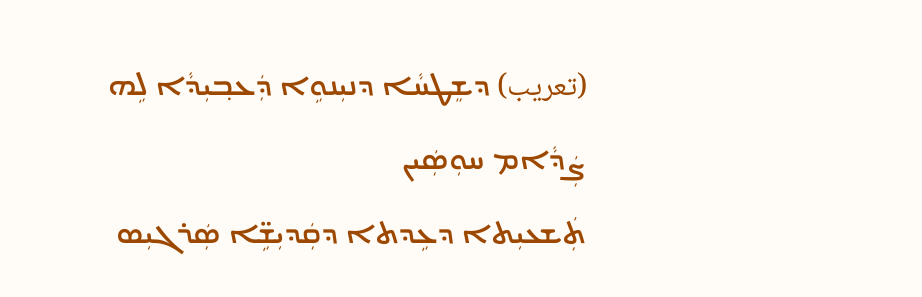(تعريب) ܕܫܸܛܚܵܐ ܕܢܝܼܢܘܹܐ ܕܲܥܒ݂ܝܼܕܵܐ ܠܹܗ ܨܲܕܵܐܡ ܚܘܼܣܲܝܢ
ܬܲܫܥܝܼܬܐ ܕܥܹܕܬܐ ܕܩܲܕܝܼܫܹ̈ܐ ܣܲܪܓܝܼܣ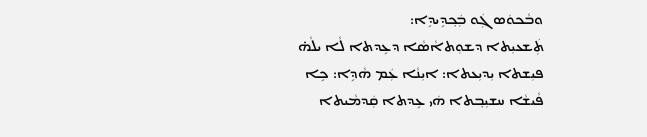ܘܒܵܟܘܿܣ ܓܲܘ ܒܲܟ݂ܕܹܝܕܹܐ:
ܬܲܫܥܝܼܬܐ ܕܫܘܼܬܐܵܣܵܐ ܕܥܹܕܬܐ ܠܵܐ ܝܠܵܗ̇ ܦܝܼܫܬܐ ܝܼܕܝܼܥܬܐ: ܐܝܼܢܵܐ ܥܲܡ ܗܵܕܹܐ: ܟܹܐ ܦܵܝܫܵܐ ܚܫܝܼܒ݂ܬܐ ܗܿܝ ܥܹܕܬܐ ܩܲܕܡܵܝܬܐ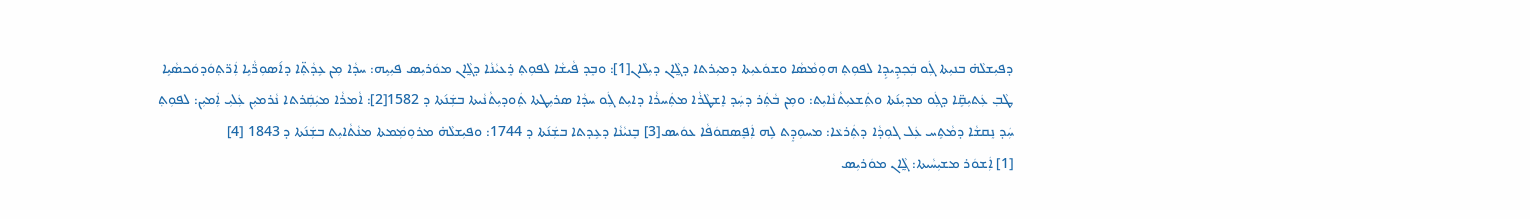ܕܦܝܼܫܠܵܗ̇ ܒܢܝܼܬܐ ܓܲܘ ܒܲܟ݂ܕܹܝܕܹܐ ܠܦܘܼܬ݂ ܗܘܼܡܵܣܵܐ ܘܫܘܿܥܝܼܬܐ ܕܡܝܼܪܬܐ ܕܓ̰ܵܐܢ ܕܝܼܠܵܐܢ[1]: ܘܒܸܕ ܦܵܝܫܵܐ ܠܦܘܼܬ݂ ܪܸܥܝܵܢܵܐ ܕܓ̰ܵܐܢ ܡܘܿܪܝܼܣ ܦܝܼܝܹܗ: ܚܕܵܐ ܡܼܢ ܥܹܕܵܬ݂̈ܐ ܕܐ݇ܣܘܼܪ̈ܵܝܹܐ ܐܲܪ̈ܬ݂ܘܿܕܘܿܟܣܵܝܹܐ ܛܵܒ݂ ܥܲܬܝܼܩܹ̈ܐ ܕܓܲܘ ܡܕܝܼܢ݇ܬܐ ܘܬܲܫܥܝܼܬܵܢܵܐܝܼܬ: ܘܡܼܢ ܒܵܬܲܪ ܕܚܲܕ ܐܸܫܛܵܪܵܐ ܡܬܲܚܪܵܐ ܕܐܝܼܬ ܓܲܘ ܚܕܵܐ ܣܪܝܼܛܬܐ ܬܲܘܕܝܼܬܵܢܵܝܬܐ ܒܫܲܢ݇ܬܐ ܕ 1582[2]: ܐܵܡܪܵܐ ܡܝܲܩܲܪܬܐ ܢܵܪܡܝܼܢ ܥܲܠܝܼ ܐܲܡܝܼܢ: ܠܦܘܼܬ݂ ܚܲܕ ܢܸܩܫܵܐ ܕܡܵܬܹܚ ܥܲܠ ܓܘܼܕܵܐ ܕܬܲܪܥܵܐ: ܡܚܘܼܕܸܬ ܠܹܗ ܐܲܦܸܣܩܘܿܦܵܐ ܥܘܿܝܣ[3] ܒܸܢܝܵܢܵܐ ܕܥܹܕܬܐ ܒܫܲܢ݇ܬܐ ܕ 1744: ܘܦܝܼܫܠܵܗ̇ ܡܪܘܼܡܲܡܬܐ ܡܢܵܬܵܐܝܼܬ ܒܫܲܢ݇ܬܐ ܕ 1843 [4]
[1] ܐܲܫܘܿܪ ܡܫܝܼܚܵܝܬܐ: ܓ̰ܵܐܢ ܡܘܿܪܝܼܣ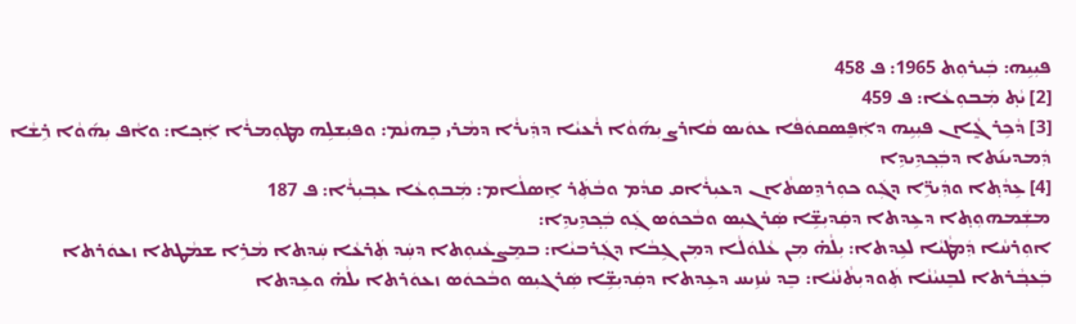ܦܝܼܝܹܗ: ܒܲܝܪܘܼܬ 1965: ܦ 458
[2] ܝܵܬ݂ ܡܲܒܘܼܥܵܐ: ܦ 459
[3] ܕܵܟܹܪ ܓ̰ܵܐܢ ܦܝܼܝܹܗ ܕܐܲܦܸܣܩܘܿܦܵܐ ܥܘܿܝܣ ܩܵܐܪܨ ܝܼܗ݇ܘܵܐ ܪܵܥܝܵܐ ܕܕܲܝܪܵܐ ܕܡܵܪܝ ܒܸܗܢܵܡ: ܘܦܝܼܫܠܹܗ ܡܛܘܼܡܪܵܐ ܐܲܟ݂ܐ: ܘܐܵܦ ܝܼܗ݇ܘܵܐ ܪܹܫܵܐ ܕܲܡܕܝܢ݇ܬܐ ܕܒܲܟ݂ܕܹܝܕܹܐ
[4] ܥܹܕܵܬ݂ܐ ܘܕܲܝܪܹ̈ܐ ܕܓܲܘ ܟܘܼܪܕܸܣܬܵܐܢ ܕܥܝܼܪܵܐܩ ܩܕܵܡ ܘܒܵܬܲܪ ܐܸܣܠܵܐܡ: ܡܲܒܘܼܥܵܐ ܥܒ݂ܝܼܪܵܐ: ܦ 187
ܡܫܲܡܗܘܼܬ݂ܐ ܕܥܹܕܬܐ ܕܩܲܕܝܼܫܹ̈ܐ ܣܲܪܓܝܼܣ ܘܒܵܟܘܿܣ ܓܲܘ ܒܲܟ݂ܕܹܝܕܹܐ:
ܐܘܼܪܚܵܐ ܕܲܡܛܵܝܵܐ ܠܥܹܕܬܐ: ܝܼܠܵܗ̇ ܡܼܢ ܥܵܠܘܿܠܵܐ ܕܡܼܢ ܓܹܒܵܐ ܕܓܲܪܒܝܵܐ: ܒܡܸܨܥܵܝܘܼܬܐ ܕܚܲܕ ܬܲܪܥܵܐ ܚܲܕܬܐ ܡܵܪܹܐ ܫܡܵܛܬܐ ܙܥܘܿܪܬܐ ܒܲܥܒ݂ܵܪܬܐ ܠܒܸܢܝܵܢܵܐ ܬܲܘܕܝܼܬܵܢܵܝܵܐ: ܒܸܕ ܚܵܙܹܝܚ ܕܥܹܕܬܐ ܕܩܲܕܝܼܫܹ̈ܐ ܣܲܪܓܝܼܣ ܘܒܵܟܘܿܣ ܙܥܘܿܪܬܐ ܝܠܵܗ̇ ܘܥܹܕܬܐ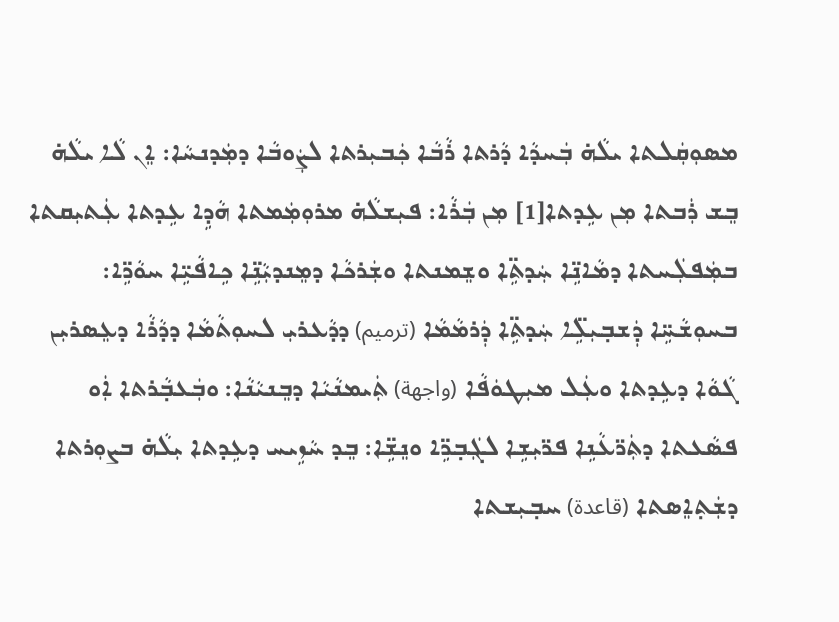ܡܣܘܼܩܲܠܬܐ ܝܠܵܗ̇ ܒܲܚܕܵܐ ܕܵܪܬܐ ܪܵܒܵܐ ܟܲܒܝܼܪܬܐ ܠܨܲܘܒܵܐ ܕܡܲܕܢܚܵܐ: ܐܸܢ ܠܵܐ ܝܠܵܗ̇ ܒܸܫ ܪܲܒܬܐ ܡܼܢ ܥܹܕܬܐ[1] ܡܼܢ ܒܲܪܵܐ: ܦܝܼܫܠܵܗ̇ ܡܪܘܼܡܲܡܬܐ ܗܵܕܹܐ ܥܹܕܬܐ ܥܲܬܝܼܩܬܐ ܒܡܲܦܠܲܚܬܐ ܕܡܵܐܢܹ̈ܐ ܚܲܕܬܹ̈ܐ ܘܫܸܡܢܬܐ ܘܫܲܪܟܵܐ ܕܡܸܢܕܝܼܵܢܹ̈ܐ ܟܹܐܦܵܝܹ̈ܐ ܚܘܵܪܹ̈ܐ: ܒܚܘܼܫܵܚܹ̈ܐ ܕܲܫܒ݂ܝܼܠܹ̈ܐ ܚܲܕܬܹ̈ܐ ܕܲܪܡܵܡܵܐ (ترميم) ܕܕܵܥܪܝܼ ܠܚܘܼܬܵܡܵܐ ܕܕܵܪܵܐ ܕܥܸܣܪܝܼܢ
ܓܵܘܵܐ ܕܥܹܕܬܐ ܘܥܲܠ ܡܝܼܛܘܿܦܵܐ (واجهة) ܬܲܝܡܢܵܝܵܐ ܕܒܸܢܝܵܢܵܐ: ܘܒܲܥܒ݂ܵܪܬܐ ܐܲܘ ܦܣܵܥܬܐ ܕܬܲܪ̈ܥܵܢܹܐ ܦܪ̈ܝܼܫܹܐ ܠܓܲܒ݂ܪܹ̈ܐ ܘܢܸܫܹ̈ܐ: ܒܸܕ ܚܵܙܹܝܚ ܕܥܹܕܬܐ ܝܼܠܵܗ̇ ܒܨܘܼܪܬܐ ܕܫܲܬ݂ܐܸܣܬܐ (قاعدة) ܚܒ݂ܝܼܫܬܐ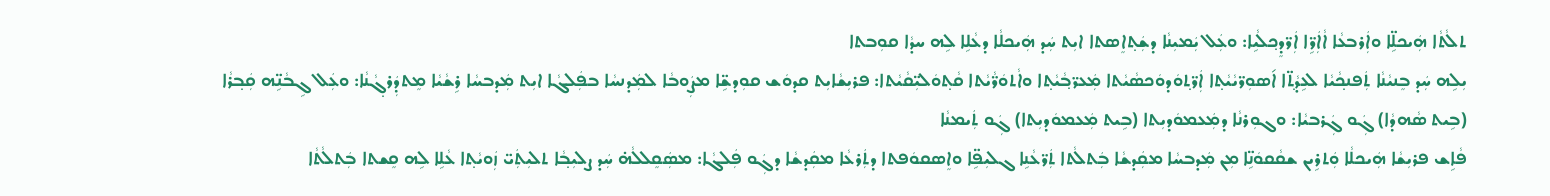ܬܠܵܬܵܐ ܗܲܝܟܠܹ̈ܐ ܘܐܲܪܒܥܵܐ ܐܵܐܲܪܹ̈ܐ ܐܲܪ̈ܕܸܟ݂ܠܵܝܹܐ: ܘܥܲܠ ܝܲܡܝܼܢܵܐ ܕܫܲܬ݂ܐܸܣܬܐ ܐܝܼܬ ܚܲܕ ܗܲܝܟܠܵܐ ܕܥܵܠܹܐ ܠܹܗ ܚܕܵܐ ܩܘܼܒܬܐ
ܝܼܠܹܗ ܚܲܕ ܒܸܢܝܵܢܵܐ ܬܲܦܢܟ݂ܵܝܵܐ ܠܥܹܕܵܬ݂̈ܐ ܐ݇ܣܘܼܪ̈ܝܵܝܵܬ݂ܐ ܐܲܪ̈ܬ݂ܘܿܕܘܿܟܣܵܝܵܬܐ ܡܲܥܪ̈ܒ݂ܵܝܵܬ݂ܐ ܘܐܵܬܘܿܪ̈ܵܝܵܬܐ ܩܵܬ݂ܘܿܠܝܼ̈ܩܵܝܵܬܐ: ܦܪܝܼܫܵܐܝܼܬ ܩܕܘܿܫ ܩܘܼܕܫܹ̈ܐ ܡܨܲܘܒܵܐ ܠܡܲܕܢܚܵܐ ܒܦܲܠܓܵܐ ܐܝܼܬ ܡܲܕܒܚܵܐ ܪܹܫܵܝܵܐ ܡܸܬܕܲܪܓ݂ܵܢܵܐ: ܘܥܲܠ ܓܹܒܵܢܹ̈ܗ ܩܲܒ݂ܪܵܐ (ܒܹܝܬ ܣܵܗܕܵܐ) ܓܲܘ ܓܲܪܒܝܵܐ: ܘܓܘܼܪܢܵܐ ܕܡܲܥܡܘܿܕܝܼܬܐ (ܒܹܝܬ ܡܲܥܡܘܿܕܝܼܬܐ) ܓܲܘ ܬܲܝܡܢܵܐ
ܦܵܐܹܫ ܦܪܝܼܫܵܐ ܗܲܝܟܠܵܐ ܘܲܬܪܹܝܢ ܫܩܵܩܘܿܢܹ̈ܐ ܡܼܢ ܡܲܕܒܚܵܐ ܡܩܲܕܫܵܐ ܒܲܬܠܵܬܐ ܬܲܪ̈ܥܵܢܹܐ ܓܠܝܼܦܹ̈ܐ ܘܐܸܣܩܘܿܦܬܐ ܕܬܲܪܥܵܐ ܡܩܲܕܫܵܐ ܕܓܲܘ ܦܲܠܓܵܐ: ܡܣܲܩܸܠܠܵܗ̇ ܚܲܕ ܨܠܝܼܒ݂ܵܐ ܬܠܝܼܬܲܝ̈ ܙܲܘܝܵܬ݂ܐ ܥܵܠܹܐ ܠܹܗ ܩܸܫܬܐ ܒܲܬܠܵܬܵܐ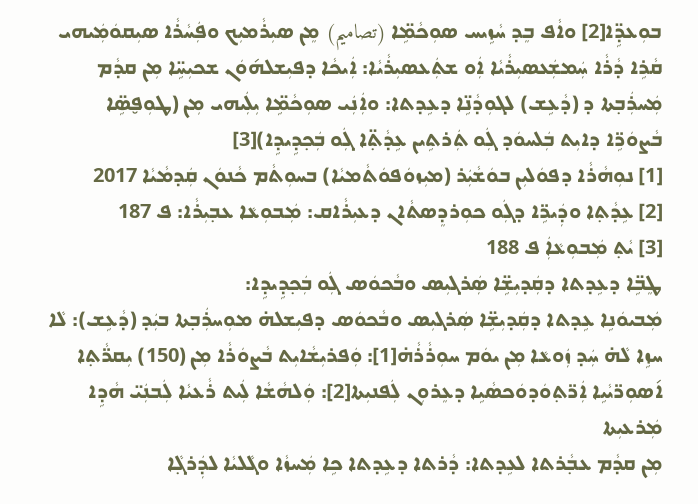ܒܘܼܥܕܹ̈ܐ[2] ܘܐܵܦ ܒܸܕ ܚܵܙܹܝܚ ܣܘܼܟܵܡܹ̈ܐ (تصاميم) ܡܸܢ ܣܝܼܪܵܡܝܼܟ ܘܦܲܚܵܪܵܐ ܣܝܼܩܘܿܡܲܝܗܝ ܩܵܪܹܐ ܕܵܪܵܐ ܚܲܡܫܲܥܣܝܼܪܵܝܵܐ ܐܲܘ ܫܬܲܥܣܝܼܪܵܝܵܐ: ܐܲܝܟܵܐ ܕܦܝܼܫܠܗ݇ܘܿܢ ܫܟܝܼܚܹ̈ܐ ܡܼܢ ܩܕܵܡ ܡܲܚܪܲܒ݂ܬܐ ܕ (ܕܵܥܹܫ) ܠܓܘܼܕܵܢܹ̈ܐ ܕܥܹܕܬܐ: ܘܐܲܢܲܝ ܣܘܼܟܵܡܹ̈ܐ ܝܼܠܲܝܗܝ ܡܼܢ (ܛܘܼܦ̮ܣܹ̈ܐ ܒܵܨܘܿܪܹ̈ܐ ܕܐܝܼܬ ܒܲܠܚܘܿܕ ܓܲܘ ܬܲܪܬܹܝܢ ܥܹܕܵܬ݂̈ܐ ܓܲܘ ܒܲܟ݂ܕܹܝܕܹܐ)[3]
[1] ܢܘܼܗܵܪܵܐ ܕܦܘܿܠܝܼܢ ܒܘܿܫܵܝܲܪ (ܡܝܼܙܘܿܦܘܿܬܵܡܝܵܐ) ܒܚܘܼܬܵܡ ܟܵܢܘܿܢ ܩܲܕܡܵܝܵܐ 2017
[2] ܥܹܕܵܬ݂ܐ ܘܕܲܝܪܹ̈ܐ ܕܓܲܘ ܟܘܼܪܕܸܣܬܵܐܢ ܕܥܝܼܪܵܐܩ: ܡܲܒܘܼܥܵܐ ܥܒ݂ܝܼܪܵܐ: ܦ 187
[3] ܝܵܬ݂ ܡܲܒܘܼܥܵܐܲ ܦ 188
ܛܸܒܹ̈ܐ ܕܥܹܕܬܐ ܕܩܲܕܝܼܫܹ̈ܐ ܣܲܪܓܝܼܣ ܘܒܵܟܘܿܣ ܓܲܘ ܒܲܟ݂ܕܹܝܕܹܐ:
ܡܲܒܝܘܿܢܹܐ ܥܹܕܬܐ ܕܩܲܕܝܼܫܹ̈ܐ ܣܲܪܓܝܼܣ ܘܒܵܟܘܿܣ ܕܦܝܼܫܠܗ̇ ܡܘܼܚܪܲܒ݂ܬܐ ܒܝܲܕ (ܕܵܥܹܫ): ܠܵܐ ܚܙܹܐ ܠܵܗ̇ ܚܲܕ ܙܲܘܥܵܐ ܡܼܢ ܝܘܿܡ ܚܘܼܪܵܪܵܗ̇[1]: ܘܲܦܪܝܼܫܵܐܝܼܬ ܒܵܨܘܿܪܵܐ ܡܼܢ (150) ܝܼܩܪ̈ܵܬ݂ܐ ܐ݇ܣܘܼܪ̈ܝܵܝܹܐ ܐܲܪ̈ܬ݂ܘܿܕܘܿܟܣܵܝܹܐ ܕܥܸܪܘܼܢ ܠܲܦܢܝܼܬܐ[2]: ܘܲܠܗܵܫܵܐ ܠܲܝܬ ܪܵܥܝܵܐ ܠܲܒܢܲܝ̈ ܗܵܕܹܐ ܡܲܪܥܝܼܬܐ
ܡܼܢ ܩܕܵܡ ܥܒ݂ܵܪܬܐ ܠܥܹܕܬܐ: ܕܵܪܬܐ ܕܥܹܕܬܐ ܟܹܐ ܡܲܚܙܵܐ ܘܓܵܠܝܵܐ ܠܕܲܪܓ݂ܵܐ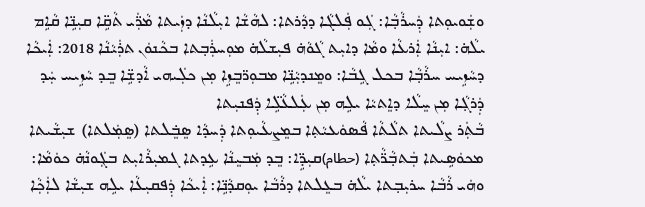ܘܫܲܘܝܘܼܬܐ ܕܲܚܪܵܒ݂ܵܐ: ܓܲܘ ܦܲܠܓܵܐ ܕܕܵܪܬܐ: ܠܗܵܫܵܐ ܐܝܼܠܵܢܵܐ ܕܙܲܝܬܐ ܡܵܪ̈ܲܝ ܬܵܩܹ̈ܐ ܩܝܼܢܹ̈ܐ ܩܵܐܹܡ ܝܠܵܗ̇: ܐܝܼܢܵܐ ܐܲܪܥܵܐ ܘܡܵܐ ܕܐܝܼܬ ܓܵܘܵܗ̇ ܦܝܼܫܠܵܗ̇ ܡܘܼܚܪܲܒ݂ܬܐ ܒܟܵܢܘܿܢ ܬܪܲܝܵܢܵܐ 2018: ܐܲܝܟܵܐ ܕܚܵܙܹܝܚ ܚܪܵܒ݂ܵܐ ܒܟܠ ܓܹܒܵܐ: ܘܡܸܢܕܝܼܵܢܹ̈ܐ ܡܒܘܼܪ̈ܒܸܙܹܐ ܡܼܢ ܟܠܲܝܗܝ ܐܵܕܫܹ̈ܐ ܒܸܕ ܚܵܙܹܝܚ ܚܲܕ ܕܲܪܓ݂ܵܐ ܡܼܢ ܚܸܠܵܐ ܕܐܸܬܝܵܐ ܝܠܹܗ ܡܼܢ ܥܲܠܥܵܠܹ̈ܐ ܕܲܦܢܝܼܬܐ
ܒܵܬܲܪ ܨܠܵܝܬܐ ܬܠܵܬܵܐ ܦܵܣܘܿܥܝܵܬ݂ܐ ܒܡܸܨܥܵܝܘܼܬܐ ܕܲܚܕܵܐ ܣܸܒܸ̇ܠܬܐ (ܣܸܡܲܠܬܐ) ܫܝܼܫܵܝܬܐ ܡܟܘܿܣܹܝܬܐ ܒܲܬܒ݂ܵܪ̈ܵܬ݂ܐ (حطام)ܩܝܼܕܹ̈ܐ: ܒܸܕ ܡܲܒܝܸܢܵܐ ܥܹܕܬܐ ܓܡܝܼܪܵܐܝܼܬ ܒܓܲܘܢܵܗ̇ ܟܘܿܡܵܐ: ܘܗܿܝ ܪܵܒܵܐ ܚܪܝܼܒ݂ܬܐ ܝܠܵܗ̇ ܒܥܸܠܬܐ ܕܪܵܒܵܐ ܝܘܼܩܕܵܢܹ̈ܐ: ܐܲܝܟܵܐ ܕܲܦܩܝܼܥܵܐ ܝܠܹܗ ܫܝܼܫܵܐ ܠܐܲܟ݂ܵܐ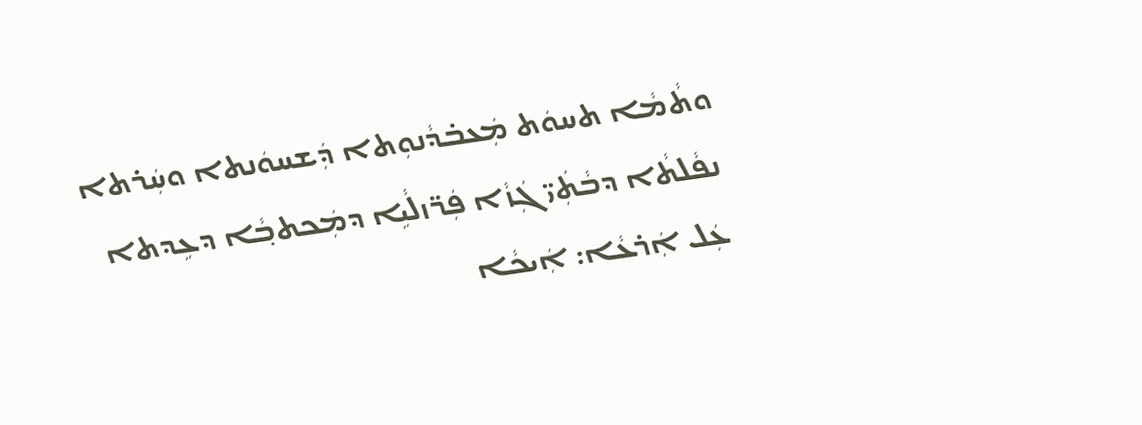ܘܬܵܡܵܐ ܬܚܘܿܬ ܡܲܥܒ̇ܕܵܢܘܼܬܐ ܕܲܫܚܘܿܢܬܐ ܘܚܲܪܬܐ ܢܦܵܠܬܵܐ ܕܒܵܬܲܝ̈ ܓܲܙܵܐ ܦܲܪ̈ܙܠܵܝܹܐ ܕܡܲܟܬܒ݂ܵܐ ܕܥܹܕܬܐ ܥܲܠ ܐܲܪܥܵܐ: ܐܲܝܟܵܐ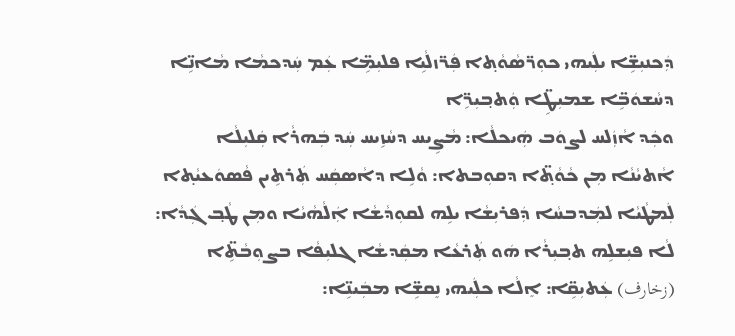ܕܲܟܢܝܼܫܹ̈ܐ ܝܠܲܝܗܝ ܟܘܼܪ̈ܣܵܘܵܬ݂ܐ ܦܲܪ̈ܙܠܵܝܹܐ ܦܠܝܼܡܹ̈ܐ ܥܲܡ ܚܲܕܟܡܵܐ ܡܵܐܢܹ̈ܐ ܕܚܵܫܘܿܒܹ̈ܐ ܫܡܝܼܛܹ̈ܐ ܘܲܬܒ݂ܝܼܪܹ̈ܐ
ܘܟܲܕ ܐܵܙܲܠܚ ܠܨܘܿܒ ܗܲܝܟܠܵܐ: ܡܵܨܹܝܚ ܕܚܵܙܹܝܚ ܚܲܕ ܒܲܗܪܵܐ ܩܲܠܝܼܠܵܐ ܐܵܬܝܵܢܵܐ ܡܼܢ ܟܵܘܵܬ݂̈ܐ ܕܩܘܼܒܬܐ: ܘܵܠܹܐ ܕܐܵܣܩܲܚ ܬܲܪܬܹܝܢ ܦܵܣܘܿܥܝܵܬ݂ܐ ܠܲܡܛܵܝܵܐ ܠܡܲܕܒܚܵܐ ܕܲܦܪܝܼܫܵܐ ܝܠܹܗ ܠܩܘܼܕܵܫܵܐ ܐܲܠܵܗܵܝܵܐ ܘܡܼܢ ܛܵܒ݂ ܓܲܕܵܐ: ܠܵܐ ܦܝܼܫܠܹܗ ܬܒ݂ܝܼܪܵܐ ܗܿܘ ܬܲܪܥܵܐ ܡܩܲܕܫܵܐ ܓܠܝܼܦܵܐ ܒܨܘܼܒܵܬܹ̈ܐ (زخارف) ܥܲܬܝܼܩܹ̈ܐ: ܐܸܠܵܐ ܟܠܲܝܗܝ ܢܸܩܫܹ̈ܐ ܡܒܲܝܢܹ̈ܐ: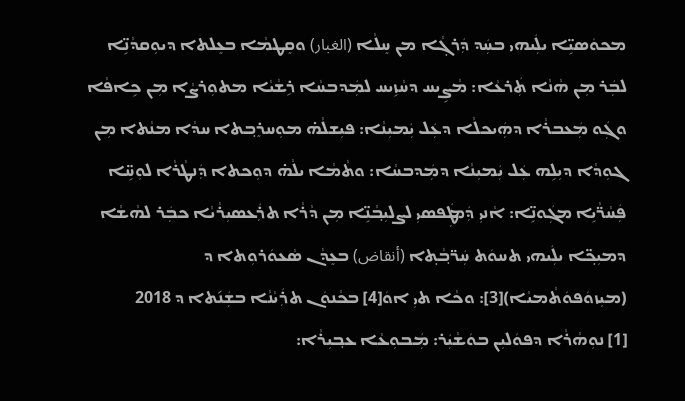ܡܟܘܿܣܝܹ̈ܐ ܝܠܲܝܗܝ ܒܚܲܕ ܕܲܪܓ݂ܵܐ ܡܢ ܚܸܠܵܐ (الغبار) ܘܩܸܛܡܵܐ ܒܥܸܠܬܐ ܕܝܘܼܩܕܵܢܹ̈ܐ
ܠܒܲܪ ܡܼܢ ܗܵܢܵܐ ܬܲܪܥܵܐ: ܡܵܨܹܝܚ ܕܚܵܙܹܝܚ ܠܡܲܕܒܚܵܐ ܪܹܫܵܝܵܐ ܡܬܘܼܪܨܵܐ ܡܼܢ ܟܹܐܦܵܐ ܘܓܲܘ ܡܲܥܒܪܵܐ ܕܗܲܝܟܠܵܐ ܕܥܲܠ ܝܲܡܝܼܢܵܐ: ܦܝܼܫܠܵܗ̇ ܡܘܼܚܪܸܒ݂ܬܐ ܚܕܵܐ ܡܢܵܬܐ ܡܼܢ ܓܘܼܕܵܐ ܕܝܼܠܹܗ ܥܲܠ ܝܲܡܝܼܢܵܐ ܕܡܲܕܒܚܵܐ: ܘܬܵܡܵܐ ܝܠܵܗ̇ ܕܘܼܟܬܐ ܕܲܢܛܵܪܵܐ ܠܘܼܚܹ̈ܐ ܦܲܚܵܪ̈ܵܝܹܐ ܡܓܲܘܢܹ̈ܐ: ܐܵܢܝܼ ܕܲܡܛܲܦܣܝܼ ܠܨܠܝܼܒ݂ܵܢܹ̈ܐ ܡܼܢ ܕܵܪܵܐ ܬܪܲܥܣܝܼܪܵܝܵܐ ܟܒܲܪ ܠܗܵܫܵܐ ܕܡܝܼܟ݂̈ܐ ܝܠܲܝܗܝ ܬܚܘܿܬ ܚܲܪ̈ܒ݂ܵܬ݂ܐ (أنقاض) ܒܥܸܕܵܢ ܣܵܥܘܿܪܘܼܬܐ ܕ (ܡܝܼܙܘܿܦܘܿܬܵܡܝܵܐ)[3]: ܘܟܵܐ ܬܝܼ ܐܘܿ[4] ܒܟܵܢܘܿܢ ܬܪܲܝܵܢܵܐ ܒܫܲܢ݇ܬܐ ܕ 2018
[1] ܢܘܼܗܵܪܵܐ ܕܦܘܿܠܝܼܢ ܒܘܿܫܵܝܲܪ: ܡܲܒܘܼܥܵܐ ܥܒ݂ܝܼܪܵܐ: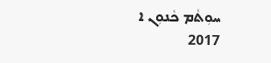ܚܘܼܬܵܡ ܟܵܢܘܼܢ ܐ 2017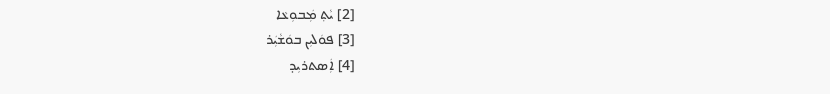[2] ܝܵܬ݂ ܡܲܒܘܼܥܵܐ
[3] ܦܘܿܠܝܼܢ ܒܘܿܫܵܝܲܪ
[4] ܐܲܣܬܪܝܼܕ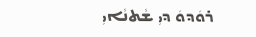ܪܘܿܕܘܿ ܕܝܼ ܫܵܬܢܵܐܝܼ